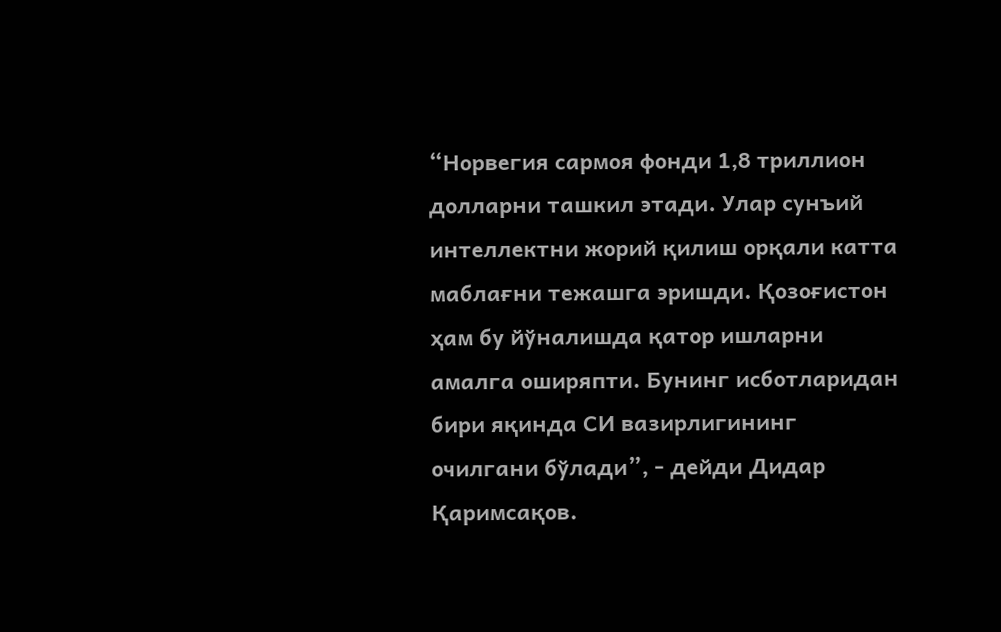“Норвегия сармоя фонди 1,8 триллион долларни ташкил этади. Улар сунъий интеллектни жорий қилиш орқали катта маблағни тежашга эришди. Қозоғистон ҳам бу йўналишда қатор ишларни амалга оширяпти. Бунинг исботларидан бири яқинда СИ вазирлигининг очилгани бўлади”, - дейди Дидар Қаримсақов.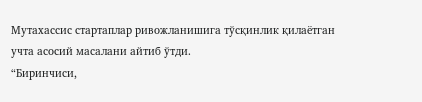Мутахассис стартаплар ривожланишига тўсқинлик қилаётган учта асосий масалани айтиб ўтди.
“Биринчиси,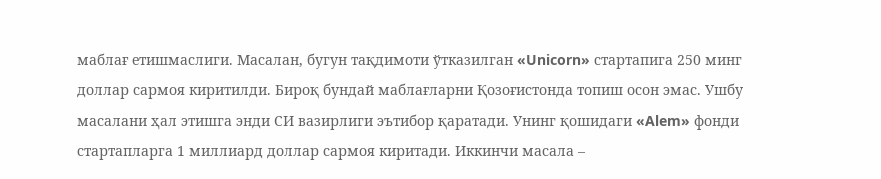маблағ етишмаслиги. Масалан, бугун тақдимоти ўтказилган «Unicorn» стартапига 250 минг доллар сармоя киритилди. Бироқ бундай маблағларни Қозоғистонда топиш осон эмас. Ушбу масалани ҳал этишга энди СИ вазирлиги эътибор қаратади. Унинг қошидаги «Alem» фонди стартапларга 1 миллиард доллар сармоя киритади. Иккинчи масала –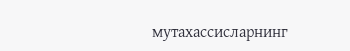мутахассисларнинг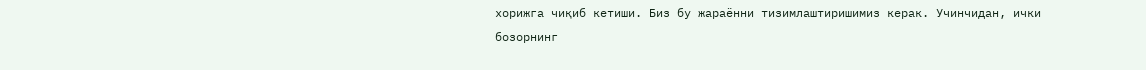хорижга чиқиб кетиши. Биз бу жараённи тизимлаштиришимиз керак. Учинчидан, ички бозорнинг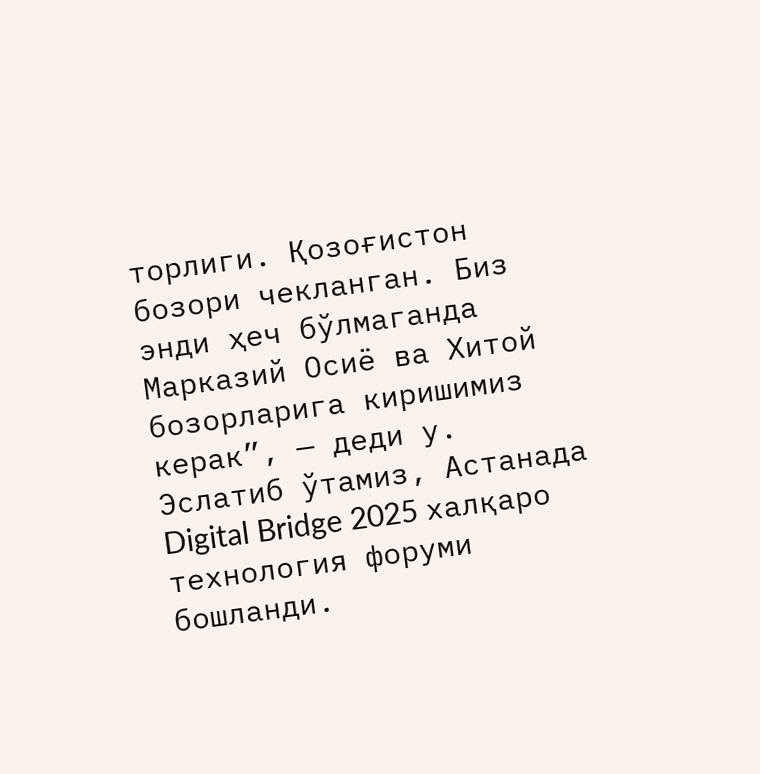торлиги. Қозоғистон бозори чекланган. Биз энди ҳеч бўлмаганда Марказий Осиё ва Хитой бозорларига киришимиз керак”, — деди у.
Эслатиб ўтамиз, Астанада Digital Bridge 2025 халқаро технология форуми бошланди.